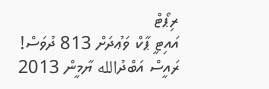ރިޕޯޓް
އައިޓީ ޕާކް ވަޢުދަށް 813 ދުވަސް!
ރައީސް އަބްދުالله ޔާމީން 2013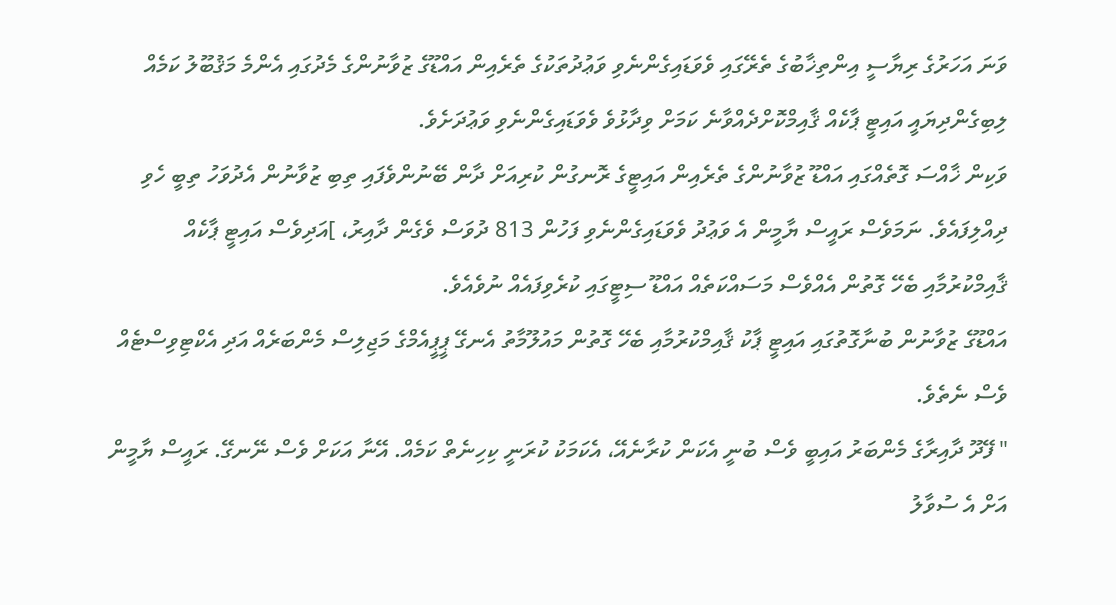ވަނަ އަހަރުގެ ރިޔާސީ އިންތިޚާބުގެ ތެރޭގައި ވެވަޑައިގެންނެވި ވަޢުދުތަކުގެ ތެރެއިން އައްޑޫގެ ޒުވާނުންގެ މެދުގައި އެންމެ މަޤުބޫލު ކަމެއް ލިބިގެންދިޔައީ އައިޓީ ޕާކެއް ޤާއިމްކޮށްދެއްވާނެ ކަމަށް ވިދާޅުވެ ވެވަޑައިގެންނެވި ވަޢުދަށެވެ.
ވަކިން ޚާއްސަ ގޮތެއްގައި އައްޑޫ ޒުވާނުންގެ ތެރެއިން އައިޓީގެ ރޮނގުން ކުރިއަށް ދާން ބޭނުންވެފައި ތިބި ޒުވާނުން އެދުވަހު ތިބީ ހެވި ދިއްލިފައެވެ. ނަމަވެސް ރައީސް ޔާމީން އެ ވަޢުދު ވެވަޑައިގެންނެވި ފަހުން 813 ދުވަސް ވެގެން ދާއިރު، ]އަދިވެސް އައިޓީ ޕާކެއް ޤާއިމްކުރުމާއި ބެހޭ ގޮތުން އެއްވެސް މަސައްކަތެއް އައްޑޫ ސިޓީގައި ކުރެވިފައެއް ނުވެއެވެ.
އައްޑޫގެ ޒުވާނުން ބުނާގޮތުގައި އައިޓީ ޕާކު ޤާއިމްކުރުމާއި ބެހޭ ގޮތުން މައުލޫމާތު އެނގޭ ޕީޕީއެމްގެ މަޖިލިސް މެންބަރެއް އަދި އެކްޓިވިސްޓެއް ވެސް ނެތެވެ.
" ފޭދޫ ދާއިރާގެ މެންބަރު އައިބީ ވެސް ބުނީ އެކަން ކުރާނެއޭ، އެކަމަކު ކުރަނީ ކިހިނެތް ކަމެއް. އޭނާ އަކަށް ވެސް ނޭނގޭ. ރައީސް ޔާމީން އަށް އެ ސުވާލު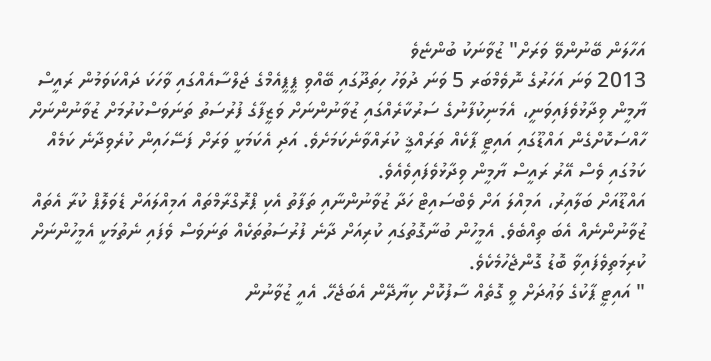އަހާލަން ބޭނުންވޭ ވަރަށް" ޒުވާނަކު ބުންޏެވެ
2013 ވަނަ އަހަރުގެ ނޮވެމްބަރ 5 ވަނަ ދުވަހު ހިތަދޫގައި ބޭއްވި ޕީޕީއެމްގެ ޖަލްސާއެއްގައި ވާހަކަ ދައްކަވަމުން ރައީސް ޔާމީން ވިދާޅުވެފައިވަނީ، އެމަނިކުފާނުގެ ސަރުކާރެއްގައި ޒުވާނުންނަށް ވަޒީފާގެ ފުރުސަތު ތަނަވަސްކުރުމަށް ޒުވާނުންނަށް ހާއްސަކޮށްގެން އައްޑޫގައި އައިޓީ ޕާކެއް ތަރައްޤީ ކުރައްވާނެކަމަށެވެ. އަދި އެކަމަކީ ވަރަށް ފަސޭހައިން ކުރެވިދާނެ ކަމެއް ކަމުގައި ވެސް އޭރު ރައީސް ޔާމީން ވިދާޅުވެފައިވެއެވެ.
އައްޑޫއަށް ބަލާއިރު، އަމިއްލަ އަށް ވެބްސައިޓް ހަދާ ޒުވާނުންނާއި ތަފާތު އެކި ޕްރޮގްރާމްތައް އަމިއްލައަށް ޑެވަލޮޕް ކުރާ އެތައް ޒުވާނުންނެއް އެބަ ތިއްބެވެ. އެމީހުން ބުނާގޮތުގައި ކުރިއަށް ދާނެ ފުރުސަތުތަކެއް ތަނަވަސް ވެފައި ނެތުމަކީ އެމީހުންނަށް ކުރިމަތިވެފައިވާ ބޮޑު ގޮންޖެހުމެކެވެ.
" އައިޓީ ޕާކުގެ ވަޢުދަށް ވީ ގޮތެއް ސާފުކޮށް ކިޔާދޭން އެބަޖެހޭ. އެއީ ޒުވާނުން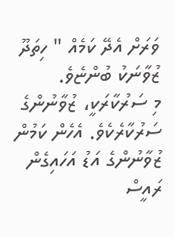ވަރަށް އެދޭ ކަމެއް " ހިތަދޫ ޒުވާނަކު ބުންޏެވެ.
މި ސަރުކާރަކީ، ޒުވާނުންގެ ސަރުކާރެކެވެ. އެހެން ކަމުން ޒުވާނުންގެ އަޑު އަހައިގެން ރައީސް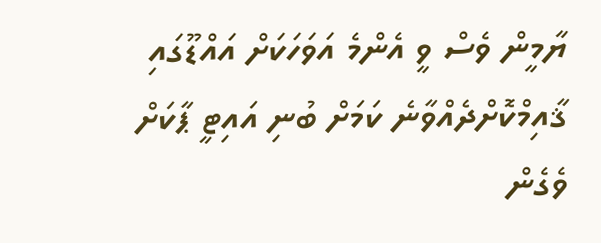ޔާމީން ވެސް ވީ އެންމެ އަވަހަކަށް އައްޑޫގައި ޤާއިމްކޮށްދެއްވާނެ ކަމަށް ބުނި އައިޓީ ޕާކަށް ވެގެން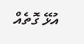އުޅޭ ގޮތެއް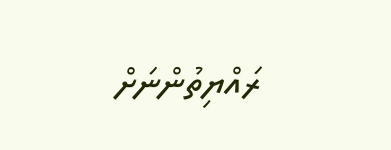ރައްޔިތުންނަށް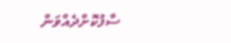ސާފުކޮށްދެއްވަން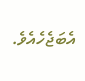އެބަޖެހެއެވެ.